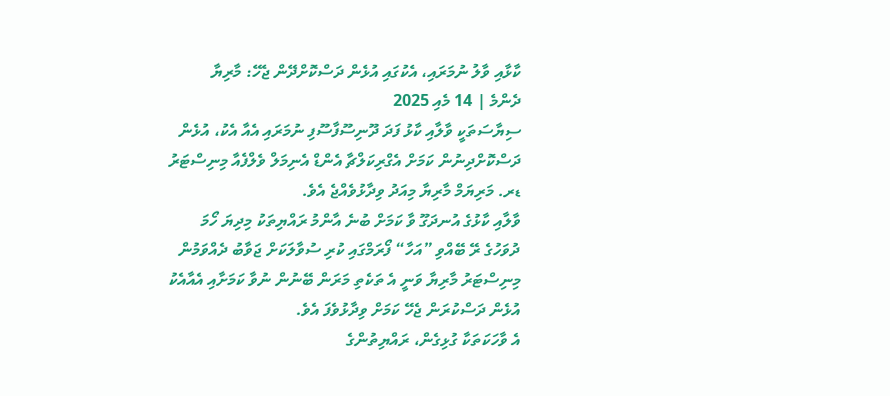ކާޅާއި ވާލު ނުމަރައި، އެކުގައި އުޅެން ދަސްކޮށްދޭން ޖެހޭ: މާރިޔާ
ދެންމެ | 14 މެއި 2025
ސިޔާސަތަކީ ވާލާއި ކާޅު ފަދަ ދޫނިސޫފާސޫފި ނުމަރައި އެއާ އެކު، އުޅެން ދަސްކޮށްދިނުން ކަމަށް އެގްރިކަލްޗާ އެންޑް އެނިމަލް ވެލްފެއާ މިނިސްޓަރު ޑރ. މަރިޔަމް މާރިޔާ މިއަދު ވިދާޅުވެއްޖެ އެވެ.
ވާލާއި ކާޅުގެ އުނދަގޫ ވާ ކަމަށް ބުނެ އާންމު ރައްޔިތަކު މިދިޔަ ހޯމަ ދުވަހުގެ ރޭ ބޭއްވި ”އަހާ“ ފޯރަމްގައި ކުރި ސުވާލަކަށް ޖަވާބު ދެއްވަމުން މިނިސްޓަރު މާރިޔާ ވަނީ އެ ތަކެތި މަރަން ބޭނުން ނުވާ ކަމަށާއި އެއާއެކު އުޅެން ދަސްކުރަން ޖެހޭ ކަމަށް ވިދާޅުވެފަ އެވެ.
އެ ވާހަކަތަކާ ގުޅިގެން، ރައްޔިތުންގެ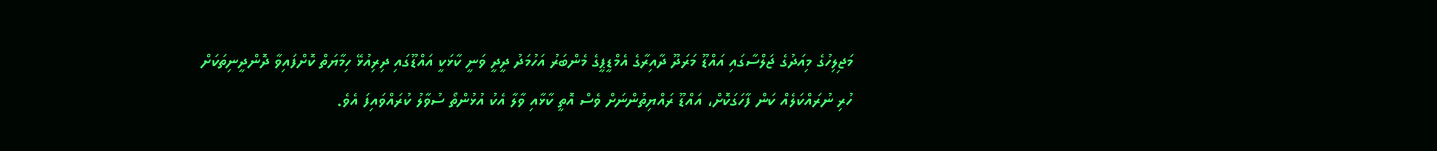މަޖިލިހުގެ މިއަދުގެ ޖަލްސާގައި އައްޑޫ މަރަދޫ ދާއިރާގެ އެމްޑީޕީގެ މެންބަރު އަހުމަދު ދީދީ ވަނީ ކާޅަކީ އައްޑޫގައި ދިރިއުޅޭ ހިމާޔަތް ކޮށްފައިވާ ދޮންދީނިތަކަށް ހުރި ނުރައްކަލެއް ކަން ފާހަގަކޮށް، އައްޑޫ ރައްޔިތުންނަށް ވެސް އޮތީ ކާޅާއި ވާލާ އެކު އުޅުންތޯ ސުވާލު ކުރައްވައިފަ އެވެ.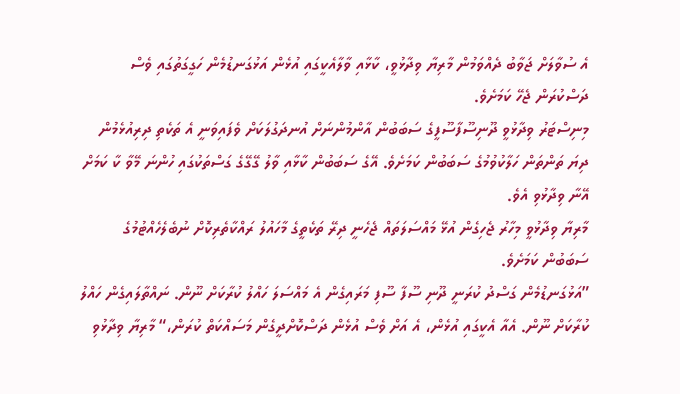އެ ސުވާލަށް ޖަވާބު ދެއްވަމުން މާރިޔާ ވިދާޅުވީ، ކާޅާއި ވާލާއެކީގައި އުޅެން އަޅުގަނޑުމެން ހަގީގަތުގައި ވެސް ދަސްކުރަން ޖެހޭ ކަމަށެވެ.
މިނިސްޓަރު ވިދާޅުވީ ދޫނިސޫފާސޫފީގެ ސަބަބުން އާންމުންނަށް އުނދަގުލަކަށް ވެފައިވަނީ އެ ތަކެތި ދިރިއުޅެމުން ދިޔަ ތަންތަން ހަލާކުވުމުގެ ސަބަބުން ކަމަށެވެ. އޭގެ ސަބަބުން ކާޅާއި ވާލު ގޭގޭގެ ގަސްތަކުގައި ހުންނަ މޭވާ ކާ ކަމަށް އޭނާ ވިދާޅުވި އެވެ.
މާރިޔާ ވިދާޅުވީ މިހާރު ޖެހިގެން އުޅޭ މައްސަލަތައް ޖެހެނީ ދިރޭ ތަކެތީގެ މާހައުލު ރައްކާތެރިކޮށް ނުބެލެހެއްޓުމުގެ ސަބަބުން ކަމަށެވެ.
”އަޅުގަނޑުމެން ގަސްދު ކުރަނީ ދޫނި ސޫފާ ސޫފި މަރައިގެން އެ މައްސަލަ ހައްލު ކުރާކަށް ނޫން. ނައްތާލައިގެން ހައްލު ކުރާކަށް ނޫން. އެއާ އެކީގައި އުޅެން، އެ އަށް ވެސް އުޅެން ދަސްކޮށްދީގެން މަސައްކަތް ކުރަން،“ މާރިޔާ ވިދާޅުވި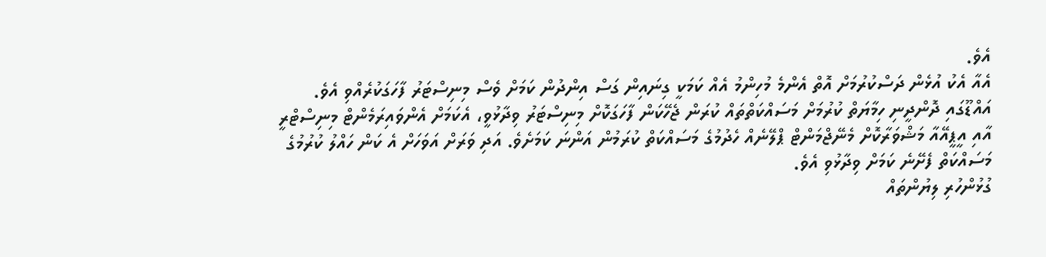އެވެ.
އެއާ އެކު އުޅެން ދަސްކުރުމަށް އޮތް އެންމެ މުހިންމު އެއް ކަމަކީ ގިނައިން ގަސް އިންދުން ކަމަށް ވެސް މިނިސްޓަރު ފާހަގަކުރެއްވި އެވެ.
އައްޑޫގައި ދޮންދީނި ހިމާޔަތް ކުރުމަށް މަސައްކަތްތައް ކުރަން ޖެހޭކަން ފާހަގަކޮށް މިނިސްޓަރު ވިދާޅުވީ، އެކަމަށް އެންވައިރަމެންޓް މިނިސްޓްރީ އާއި އީޕީއޭއާ މަޝްވަރާކޮށް މެނޭޖްމަންޓް ޕްލޭނެއް ހެދުމުގެ މަސައްކަތް ކުރަމުން އަންނަ ކަމަށެވެ. އަދި ވަރަށް އަވަހަށް އެ ކަން ހައްލު ކުރުމުގެ މަސައްކަތް ފެށޭނެ ކަމަށް ވިދާޅުވި އެވެ.
ގުޅުންހުރި ލިޔުންތައް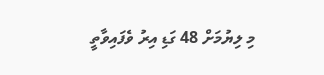މި ލިޔުމަށް 48 ގަޑި އިރު ވެފައިވާތީ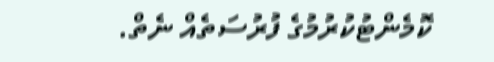ކޮމެންޓުކުރުމުގެ ފުރުސަތެއް ނެތް.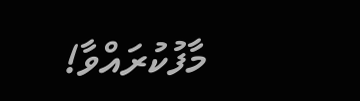މާފުކުރައްވާ!